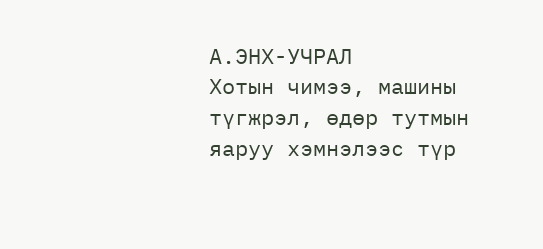А.ЭНХ-УЧРАЛ
Хотын чимээ, машины түгжрэл, өдөр тутмын яаруу хэмнэлээс түр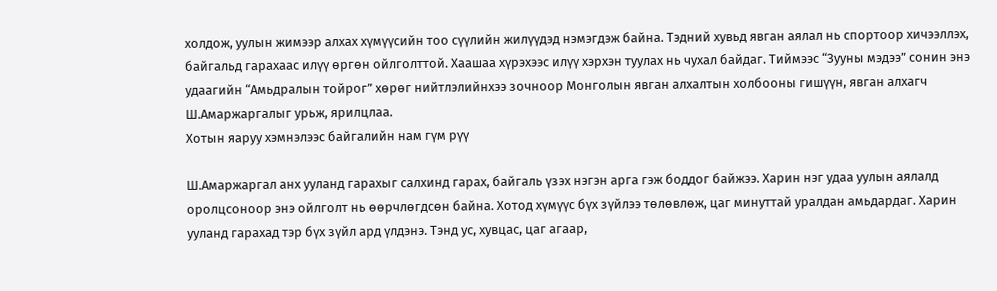холдож, уулын жимээр алхах хүмүүсийн тоо сүүлийн жилүүдэд нэмэгдэж байна. Тэдний хувьд явган аялал нь спортоор хичээллэх, байгальд гарахаас илүү өргөн ойлголттой. Хаашаа хүрэхээс илүү хэрхэн туулах нь чухал байдаг. Тиймээс “Зууны мэдээ” сонин энэ удаагийн “Амьдралын тойрог” хөрөг нийтлэлийнхээ зочноор Монголын явган алхалтын холбооны гишүүн, явган алхагч Ш.Амаржаргалыг урьж, ярилцлаа.
Хотын яаруу хэмнэлээс байгалийн нам гүм рүү

Ш.Амаржаргал анх ууланд гарахыг салхинд гарах, байгаль үзэх нэгэн арга гэж боддог байжээ. Харин нэг удаа уулын аялалд оролцсоноор энэ ойлголт нь өөрчлөгдсөн байна. Хотод хүмүүс бүх зүйлээ төлөвлөж, цаг минуттай уралдан амьдардаг. Харин ууланд гарахад тэр бүх зүйл ард үлдэнэ. Тэнд ус, хувцас, цаг агаар,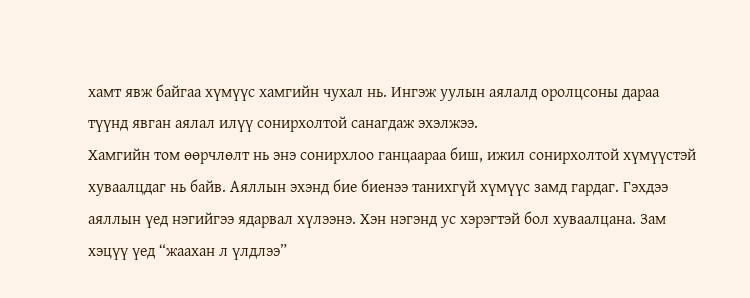хамт явж байгаа хүмүүс хамгийн чухал нь. Ингэж уулын аялалд оролцсоны дараа түүнд явган аялал илүү сонирхолтой санагдаж эхэлжээ.
Хамгийн том өөрчлөлт нь энэ сонирхлоо ганцаараа биш, ижил сонирхолтой хүмүүстэй хуваалцдаг нь байв. Аяллын эхэнд бие биенээ танихгүй хүмүүс замд гардаг. Гэхдээ аяллын үед нэгийгээ ядарвал хүлээнэ. Хэн нэгэнд ус хэрэгтэй бол хуваалцана. Зам хэцүү үед “жаахан л үлдлээ”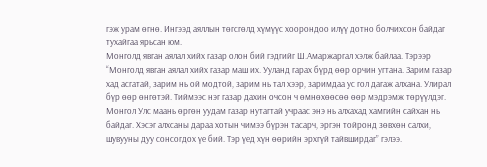гэж урам өгнө. Ингээд аяллын төгсгөлд хүмүүс хоорондоо илүү дотно болчихсон байдаг тухайгаа ярьсан юм.
Монголд явган аялал хийх газар олон бий гэдгийг Ш.Амаржаргал хэлж байлаа. Тэрээр “Монголд явган аялал хийх газар маш их. Ууланд гарах бүрд өөр орчин угтана. Зарим газар хад асгатай, зарим нь ой модтой, зарим нь тал хээр, заримдаа ус гол дагаж алхана. Улирал бүр өөр өнгөтэй. Тиймээс нэг газар дахин очсон ч өмнөхөөсөө өөр мэдрэмж төрүүлдэг. Монгол Улс маань өргөн уудам газар нутагтай учраас энэ нь алхахад хамгийн сайхан нь байдаг. Хэсэг алхсаны дараа хотын чимээ бүрэн тасарч, эргэн тойронд зөвхөн салхи, шувууны дуу сонсогдох үе бий. Тэр үед хүн өөрийн эрхгүй тайвширдаг” гэлээ.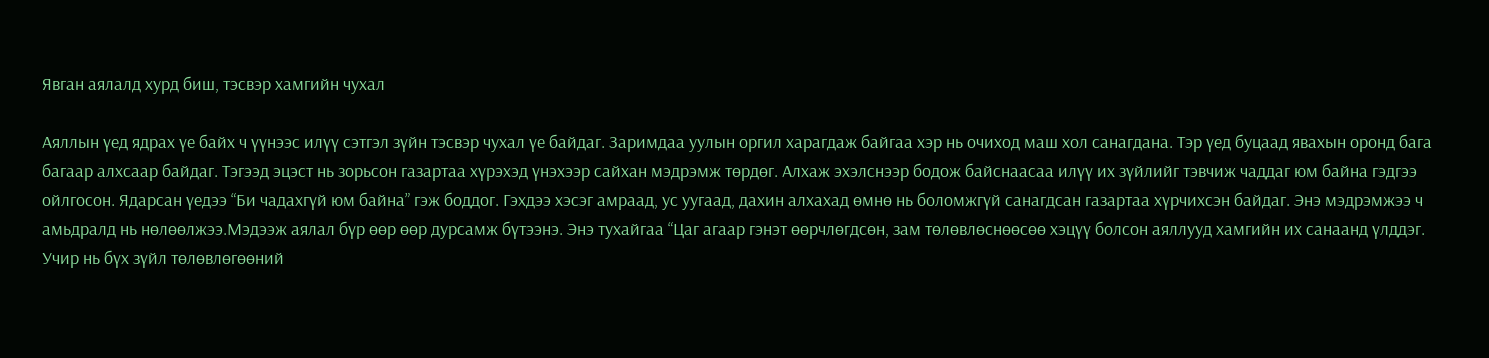Явган аялалд хурд биш, тэсвэр хамгийн чухал

Аяллын үед ядрах үе байх ч үүнээс илүү сэтгэл зүйн тэсвэр чухал үе байдаг. Заримдаа уулын оргил харагдаж байгаа хэр нь очиход маш хол санагдана. Тэр үед буцаад явахын оронд бага багаар алхсаар байдаг. Тэгээд эцэст нь зорьсон газартаа хүрэхэд үнэхээр сайхан мэдрэмж төрдөг. Алхаж эхэлснээр бодож байснаасаа илүү их зүйлийг тэвчиж чаддаг юм байна гэдгээ ойлгосон. Ядарсан үедээ “Би чадахгүй юм байна” гэж боддог. Гэхдээ хэсэг амраад, ус уугаад, дахин алхахад өмнө нь боломжгүй санагдсан газартаа хүрчихсэн байдаг. Энэ мэдрэмжээ ч амьдралд нь нөлөөлжээ.Мэдээж аялал бүр өөр өөр дурсамж бүтээнэ. Энэ тухайгаа “Цаг агаар гэнэт өөрчлөгдсөн, зам төлөвлөснөөсөө хэцүү болсон аяллууд хамгийн их санаанд үлддэг. Учир нь бүх зүйл төлөвлөгөөний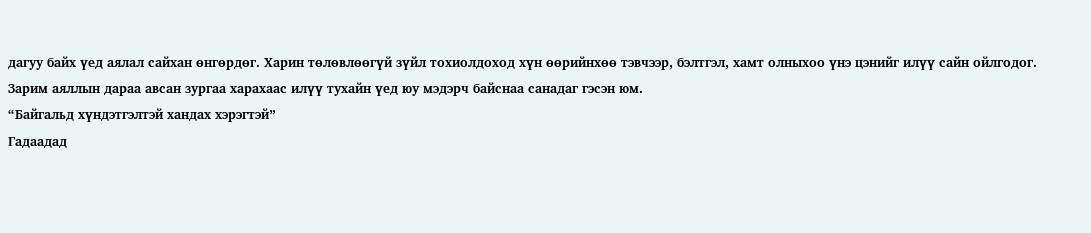дагуу байх үед аялал сайхан өнгөрдөг. Харин төлөвлөөгүй зүйл тохиолдоход хүн өөрийнхөө тэвчээр, бэлтгэл, хамт олныхоо үнэ цэнийг илүү сайн ойлгодог. Зарим аяллын дараа авсан зургаа харахаас илүү тухайн үед юу мэдэрч байснаа санадаг гэсэн юм.
“Байгальд хүндэтгэлтэй хандах хэрэгтэй”
Гадаадад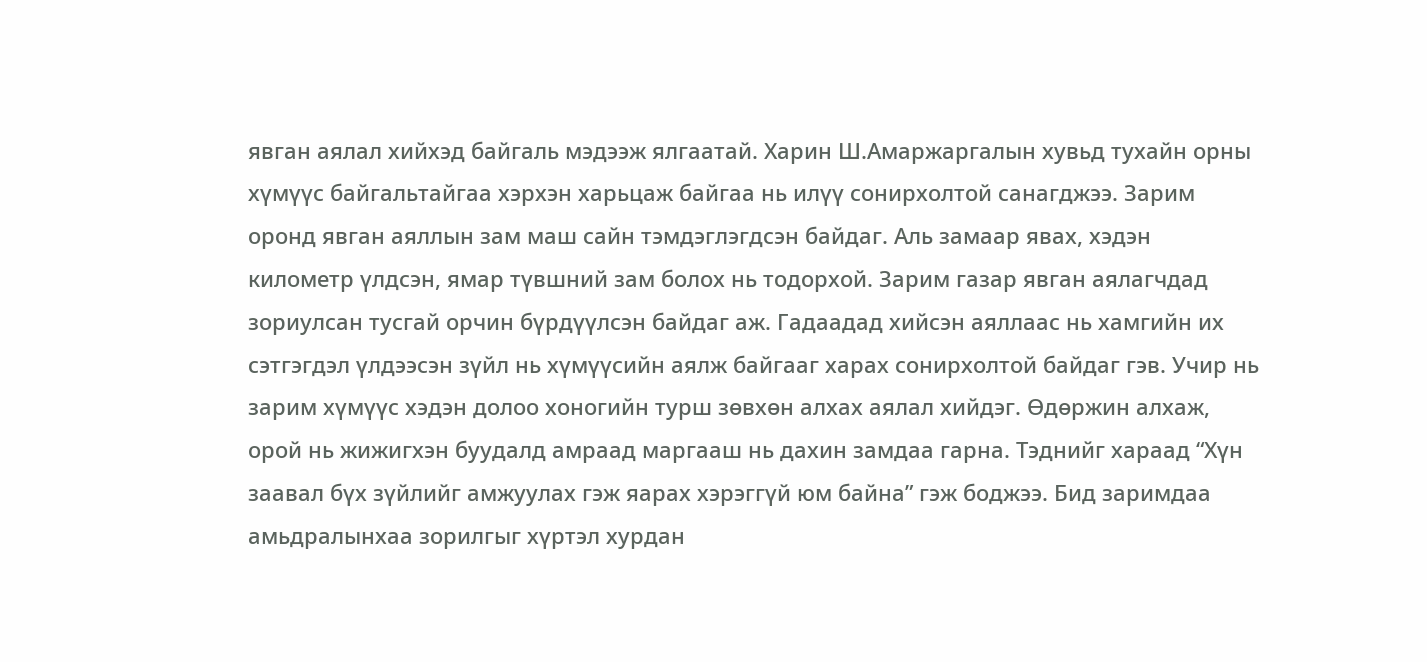явган аялал хийхэд байгаль мэдээж ялгаатай. Харин Ш.Амаржаргалын хувьд тухайн орны хүмүүс байгальтайгаа хэрхэн харьцаж байгаа нь илүү сонирхолтой санагджээ. Зарим оронд явган аяллын зам маш сайн тэмдэглэгдсэн байдаг. Аль замаар явах, хэдэн километр үлдсэн, ямар түвшний зам болох нь тодорхой. Зарим газар явган аялагчдад зориулсан тусгай орчин бүрдүүлсэн байдаг аж. Гадаадад хийсэн аяллаас нь хамгийн их сэтгэгдэл үлдээсэн зүйл нь хүмүүсийн аялж байгааг харах сонирхолтой байдаг гэв. Учир нь зарим хүмүүс хэдэн долоо хоногийн турш зөвхөн алхах аялал хийдэг. Өдөржин алхаж, орой нь жижигхэн буудалд амраад маргааш нь дахин замдаа гарна. Тэднийг хараад “Хүн заавал бүх зүйлийг амжуулах гэж яарах хэрэггүй юм байна” гэж боджээ. Бид заримдаа амьдралынхаа зорилгыг хүртэл хурдан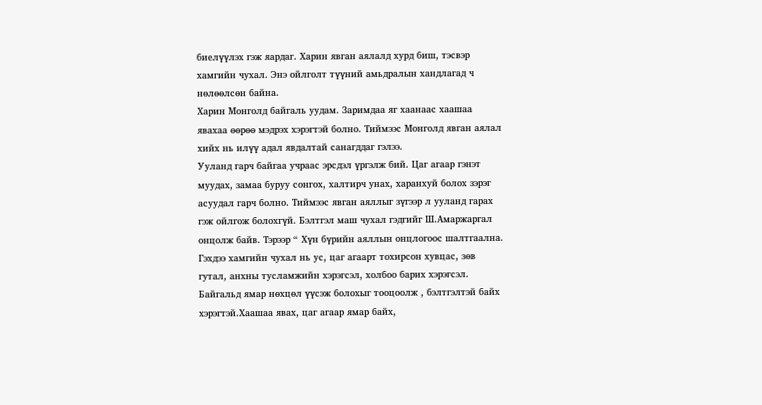биелүүлэх гэж яардаг. Харин явган аялалд хурд биш, тэсвэр хамгийн чухал. Энэ ойлголт түүний амьдралын хандлагад ч нөлөөлсөн байна.
Харин Монголд байгаль уудам. Заримдаа яг хаанаас хаашаа явахаа өөрөө мэдрэх хэрэгтэй болно. Тиймээс Монголд явган аялал хийх нь илүү адал явдалтай санагддаг гэлээ.
Ууланд гарч байгаа учраас эрсдэл үргэлж бий. Цаг агаар гэнэт муудах, замаа буруу сонгох, халтирч унах, харанхуй болох зэрэг асуудал гарч болно. Тиймээс явган аяллыг зүгээр л ууланд гарах гэж ойлгож болохгүй. Бэлтгэл маш чухал гэдгийг Ш.Амаржаргал онцолж байв. Тэрээр “ Хүн бүрийн аяллын онцлогоос шалтгаална. Гэхдээ хамгийн чухал нь ус, цаг агаарт тохирсон хувцас, зөв гутал, анхны тусламжийн хэрэгсэл, холбоо барих хэрэгсэл. Байгальд ямар нөхцөл үүсэж болохыг тооцоолж , бэлтгэлтэй байх хэрэгтэй.Хаашаа явах, цаг агаар ямар байх,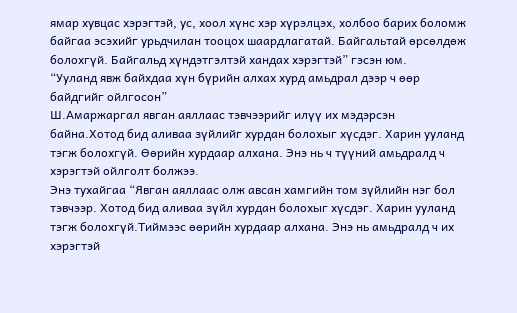ямар хувцас хэрэгтэй, ус, хоол хүнс хэр хүрэлцэх, холбоо барих боломж байгаа эсэхийг урьдчилан тооцох шаардлагатай. Байгальтай өрсөлдөж болохгүй. Байгальд хүндэтгэлтэй хандах хэрэгтэй” гэсэн юм.
“Ууланд явж байхдаа хүн бүрийн алхах хурд амьдрал дээр ч өөр байдгийг ойлгосон”
Ш.Амаржаргал явган аяллаас тэвчээрийг илүү их мэдэрсэн байна.Хотод бид аливаа зүйлийг хурдан болохыг хүсдэг. Харин ууланд тэгж болохгүй. Өөрийн хурдаар алхана. Энэ нь ч түүний амьдралд ч хэрэгтэй ойлголт болжээ.
Энэ тухайгаа “Явган аяллаас олж авсан хамгийн том зүйлийн нэг бол тэвчээр. Хотод бид аливаа зүйл хурдан болохыг хүсдэг. Харин ууланд тэгж болохгүй.Тиймээс өөрийн хурдаар алхана. Энэ нь амьдралд ч их хэрэгтэй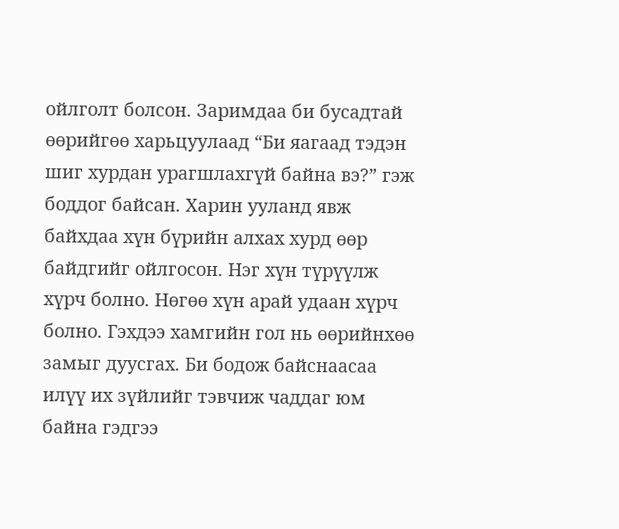ойлголт болсон. Заримдаа би бусадтай өөрийгөө харьцуулаад “Би яагаад тэдэн шиг хурдан урагшлахгүй байна вэ?” гэж боддог байсан. Харин ууланд явж байхдаа хүн бүрийн алхах хурд өөр байдгийг ойлгосон. Нэг хүн түрүүлж хүрч болно. Нөгөө хүн арай удаан хүрч болно. Гэхдээ хамгийн гол нь өөрийнхөө замыг дуусгах. Би бодож байснаасаа илүү их зүйлийг тэвчиж чаддаг юм байна гэдгээ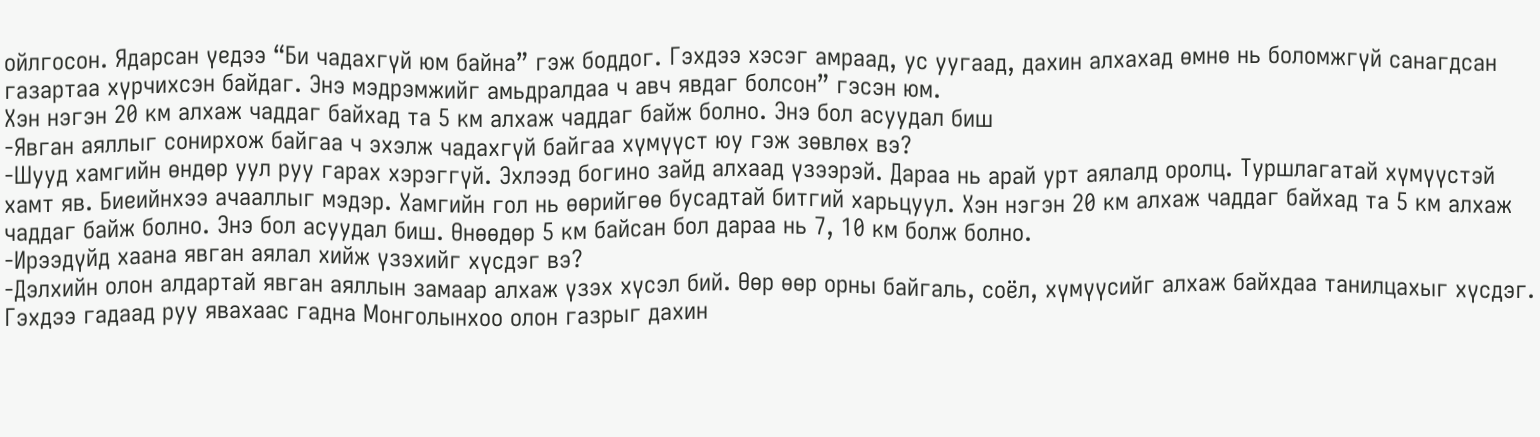ойлгосон. Ядарсан үедээ “Би чадахгүй юм байна” гэж боддог. Гэхдээ хэсэг амраад, ус уугаад, дахин алхахад өмнө нь боломжгүй санагдсан газартаа хүрчихсэн байдаг. Энэ мэдрэмжийг амьдралдаа ч авч явдаг болсон” гэсэн юм.
Хэн нэгэн 20 км алхаж чаддаг байхад та 5 км алхаж чаддаг байж болно. Энэ бол асуудал биш
-Явган аяллыг сонирхож байгаа ч эхэлж чадахгүй байгаа хүмүүст юу гэж зөвлөх вэ?
-Шууд хамгийн өндөр уул руу гарах хэрэггүй. Эхлээд богино зайд алхаад үзээрэй. Дараа нь арай урт аялалд оролц. Туршлагатай хүмүүстэй хамт яв. Биеийнхээ ачааллыг мэдэр. Хамгийн гол нь өөрийгөө бусадтай битгий харьцуул. Хэн нэгэн 20 км алхаж чаддаг байхад та 5 км алхаж чаддаг байж болно. Энэ бол асуудал биш. Өнөөдөр 5 км байсан бол дараа нь 7, 10 км болж болно.
-Ирээдүйд хаана явган аялал хийж үзэхийг хүсдэг вэ?
-Дэлхийн олон алдартай явган аяллын замаар алхаж үзэх хүсэл бий. Өөр өөр орны байгаль, соёл, хүмүүсийг алхаж байхдаа танилцахыг хүсдэг. Гэхдээ гадаад руу явахаас гадна Монголынхоо олон газрыг дахин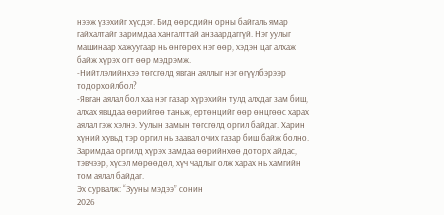нээж үзэхийг хүсдэг. Бид өөрсдийн орны байгаль ямар гайхалтайг заримдаа хангалттай анзаардаггүй. Нэг уулыг машинаар хажуугаар нь өнгөрөх нэг өөр, хэдэн цаг алхаж байж хүрэх огт өөр мэдрэмж.
-Нийтлэлийнхээ төгсгөлд явган аяллыг нэг өгүүлбэрээр тодорхойлбол?
-Явган аялал бол хаа нэг газар хүрэхийн тулд алхдаг зам биш, алхах явцдаа өөрийгөө таньж, ертөнцийг өөр өнцгөөс харах аялал гэж хэлнэ. Уулын замын төгсгөлд оргил байдаг. Харин хүний хувьд тэр оргил нь заавал очих газар биш байж болно. Заримдаа оргилд хүрэх замдаа өөрийнхөө доторх айдас, тэвчээр, хүсэл мөрөөдөл, хүч чадлыг олж харах нь хамгийн том аялал байдаг.
Эх сурвалж: “Зууны мэдээ” сонин
2026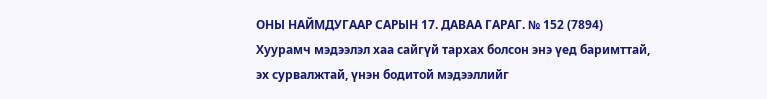ОНЫ НАЙМДУГААР САРЫН 17. ДАВАА ГАРАГ. № 152 (7894)
Хуурамч мэдээлэл хаа сайгүй тархах болсон энэ үед баримттай, эх сурвалжтай, үнэн бодитой мэдээллийг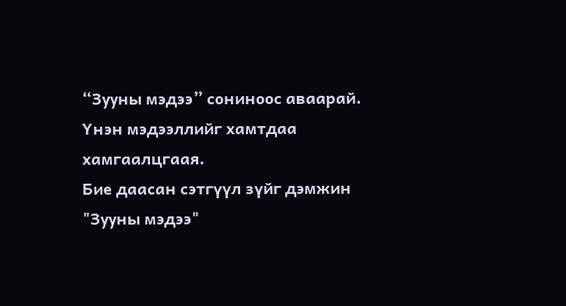“Зууны мэдээ” сониноос аваарай.
Үнэн мэдээллийг хамтдаа хамгаалцгаая.
Бие даасан сэтгүүл зүйг дэмжин "Зууны мэдээ"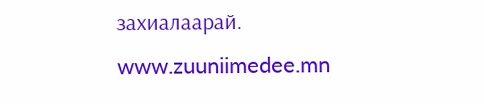захиалаарай. www.zuuniimedee.mn